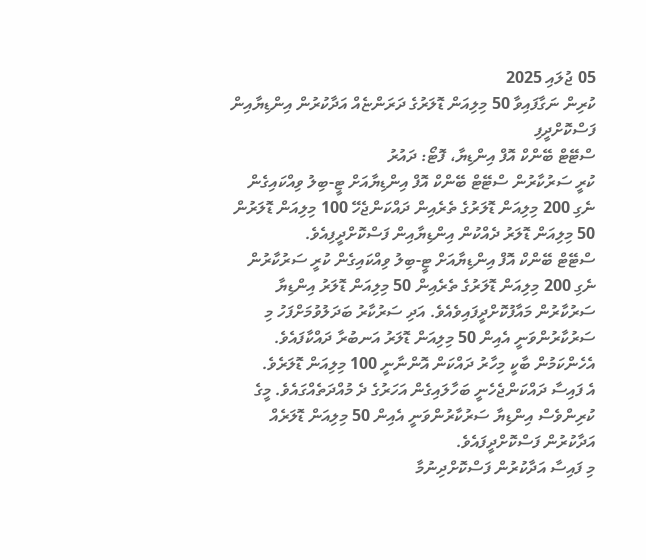05 ޖުލައި 2025
ކުރިން ނަގާފައިވާ 50 މިލިއަން ޑޮލަރުގެ ދަރަންޏެއް އަދާކުރުން އިންޑިޔާއިން ފަސްކޮށްދީފި
ސްޓޭޓް ބޭންކް އޮފް އިންޑިޔާ، ފޮޓޯ: ދައުރު
ކުރީ ސަރުކާރުން ސްޓޭޓް ބޭންކް އޮފް އިންޑިޔާއަށް ޓީ-ބިލު ވިއްކައިގެން ނެގި 200 މިލިއަން ޑޮލަރުގެ ތެރެއިން ދައްކަންޖެހޭ 100 މިލިއަން ޑޮލަރުން 50 މިލިއަން ޑޮލަރު ދެއްކުން އިންޑިޔާއިން ފަސްކޮށްދީފިއެވެ.
ސްޓޭޓް ބޭންކް އޮފް އިންޑިޔާއަށް ޓީ-ބިލު ވިއްކައިގެން ކުރީ ސަރުކާރުން ނެގި 200 މިލިއަން ޑޮލަރުގެ ތެރެއިން 50 މިލިއަން ޑޮލަރު އިންޑިޔާ ސަރުކާރުން މައާފުކޮށްދީފައިވެއެވެ. އަދި ސަރުކާރު ބަދަލުވުމަށްފަހު މި ސަރުކާރުންވަނީ އެއިން 50 މިލިއަން ޑޮލަރު އަނބުރާ ދައްކާފައެވެ. އެހެންކަމުން ބާކީ މިހާރު ދައްކަން އޮންނާނީ 100 މިލިއަން ޑޮލަރެވެ.
އެ ފައިސާ ދައްކަންޖެހެނީ ބަހާލައިގެން އަހަރުގެ ދެ މުއްދަތެއްގައެވެ. މީގެ ކުރިންވެސް އިންޑިޔާ ސަރުކާރުންވަނީ އެއިން 50 މިލިއަން ޑޮލަރެއް އަދާކުރުން ފަސްކޮށްދީފައެވެ.
މި ފައިސާ އަދާކުރުން ފަސްކޮށްދިނުމާ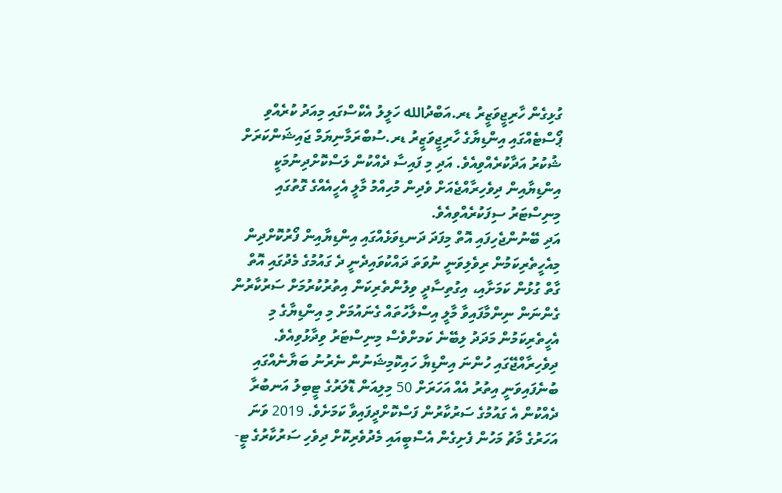ގުޅިގެން ހާރިޖީވަޒީރު ޑރ.އަބްދުالله ހަލީލު އެކްސްގައި މިއަދު ކުރެއްވި ޕޯސްޓެއްގައި އިންޑިޔާގެ ހާރިޖީވަޒީރު ޑރ.ސުބްރަމާނިޔަމް ޖައިޝަންކަރަށް ޝުކުރު އަދާކުރެއްވިއެވެ. އަދި މި ފައިސާ ދެއްކުން ލަސްކޮށްދިނުމަކީ އިންޑިޔާއިން ދިވެހިރާއްޖެއަށް ވެދިން މުހިއްމު މާލީ އެހީއެއްގެ ގޮތުގައި މިނިސްޓަރު ސިފަކުރެއްވިއެވެ.
އަދި ބޭނުންޖެހިފައި އޮތް މިފަދަ ދަނޑިވަޅެއްގައި އިންޑިޔާއިން ފޯރުކޮށްދިން މިއެހީތެރިކަމުން ރިވެލިވަނީ ނުވަތަ ދައްކުވައިދެނީ ދެ ގައުމުގެ މެދުގައި އޮތް ގާތް ގުޅުން ކަމަށާއި، އިގުތިސާދީ ވިލުންތެރިކަން އިތުރުކުރުމަށް ސަރުކާރުން ގެންނަން ނިންމާފައިވާ މާލީ އިސްލާހުތައް ގެނައުމަށް މި އިންޑިޔާގެ މި އެހީތެރިކަމުން މަދަދު ލިބޭނެ ކަމށްވެސް މިނިސްޓަރު ވިދާޅުވިއެވެ.
ދިވެހިރާއްޖޭގައި ހުންނަ އިންޑިޔާ ހައިކޮމިޝަނުން ނެރުނު ބަޔާނެއްގައި ބުނެފައިވަނީ އިތުރު އެއް އަހަރަށް 50 މިލިއަން ޑޮލަރުގެ ޓީބިލު އަނބުރާ ދެއްކުން އެ ގައުމުގެ ސަރުކާރުން ފަސްކޮށްދީފައިވާ ކަމަށެވެ. 2019 ވަނަ އަހަރުގެ މާޗު މަހުން ފެށިގެން އެސްބީއައި މެދުވެރިކޮށް ދިވެހި ސަރުކާރުގެ ޓީ-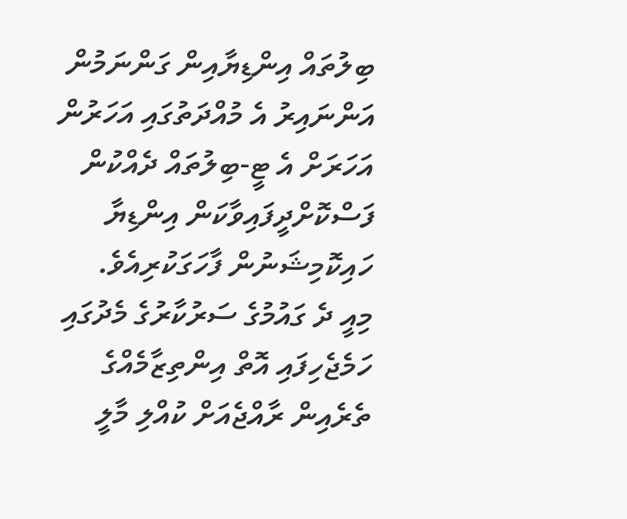ބިލުތައް އިންޑިޔާއިން ގަންނަމުން އަންނައިރު އެ މުއްދަތުގައި އަހަރުން އަހަރަށް އެ ޓީ-ބިލުތައް ދެއްކުން ފަސްކޮށްދީފައިވާކަން އިންޑިޔާ ހައިކޮމިޝަނުން ފާހަގަކުރިއެވެ.
މިއީ ދެ ގައުމުގެ ސަރުކާރުގެ މެދުގައި ހަމެޖެހިފައި އޮތް އިންތިޒާމެއްގެ ތެރެއިން ރާއްޖެއަށް ކުއްލި މާލީ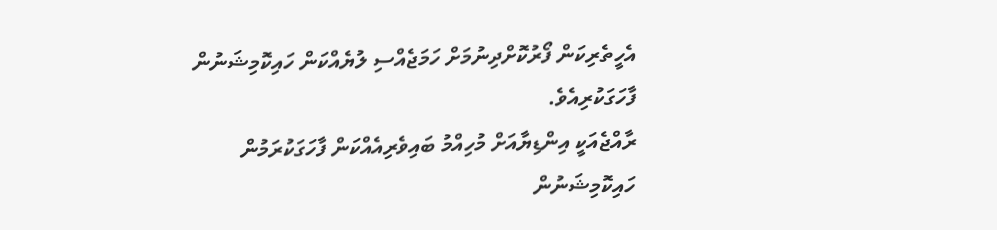އެހީތެރިކަން ފޯރުކޮށްދިނުމަށް ހަމަޖެއްސި ލުޔެއްކަން ހައިކޮމިޝަނުން ފާހަގަކުރިއެވެ.
ރާއްޖެއަކީ އިންޑިޔާއަށް މުހިއްމު ބައިވެރިއެއްކަން ފާހަގަކުރަމުން ހައިކޮމިޝަނުން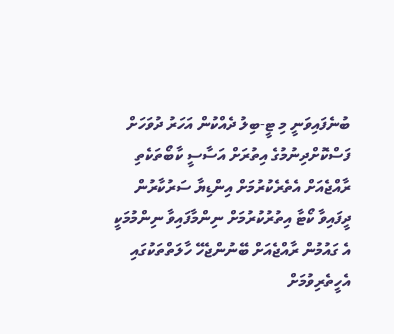ބުނެފައިވަނީ މި ޓީ-ބިލު ދެއްކުން އަހަރު ދުވަހަށް ފަސްކޮށްދިނުމުގެ އިތުރަށް އަސާސީ ކާބޯތަކެތި ރާއްޖެއަށް އެތެރެކުރުމަށް އިންޑިޔާ ސަރުކާރުން ދީފައިވާ ކޯޓާ އިތުރުކުރުމަށް ނިންމާފައިވާ ނިންމުމަކީ އެ ގައުމުން ރާއްޖެއަށް ބޭނުންޖެހޭ ހާލަތްތަކުގައި އެހީތެރިވުމަށް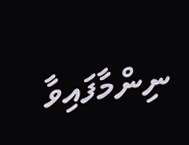ނިންމާފައިވާ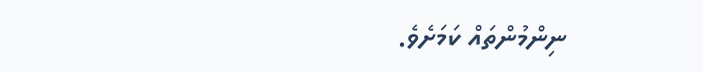ނިންމުންތައް ކަމަށެވެ.